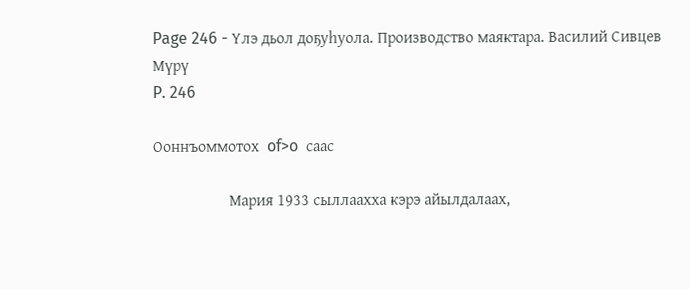Page 246 - Үлэ дьол доҕуһуола. Производство маяктара. Василий Сивцев Мүрү
P. 246

Ооннъоммотох  of>o  саас

                   Мария 1933 сыллаахха кэрэ айылдалаах,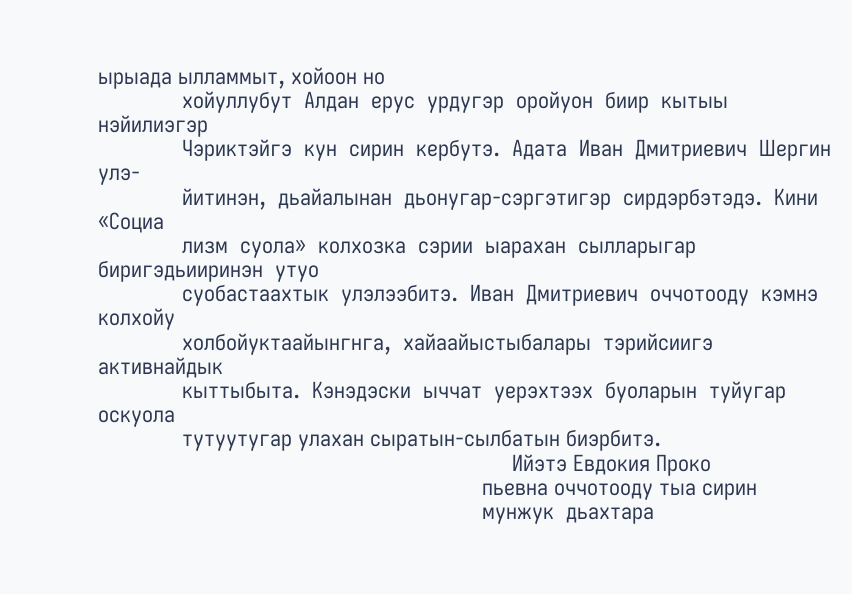ырыада ылламмыт, хойоон но
              хойуллубут  Алдан  ерус  урдугэр  оройуон  биир  кытыы  нэйилиэгэр
              Чэриктэйгэ  кун  сирин  кербутэ.  Адата  Иван  Дмитриевич  Шергин  улэ-
              йитинэн,  дьайалынан  дьонугар-сэргэтигэр  сирдэрбэтэдэ.  Кини  «Социа
              лизм  суола»  колхозка  сэрии  ыарахан  сылларыгар  биригэдьииринэн  утуо
              суобастаахтык  улэлээбитэ.  Иван  Дмитриевич  оччотооду  кэмнэ  колхойу
              холбойуктаайынгнга,  хайаайыстыбалары  тэрийсиигэ  активнайдык
              кыттыбыта.  Кэнэдэски  ыччат  уерэхтээх  буоларын  туйугар  оскуола
              тутуутугар улахан сыратын-сылбатын биэрбитэ.
                                                                     Ийэтэ Евдокия Проко
                                                                пьевна оччотооду тыа сирин
                                                                мунжук  дьахтара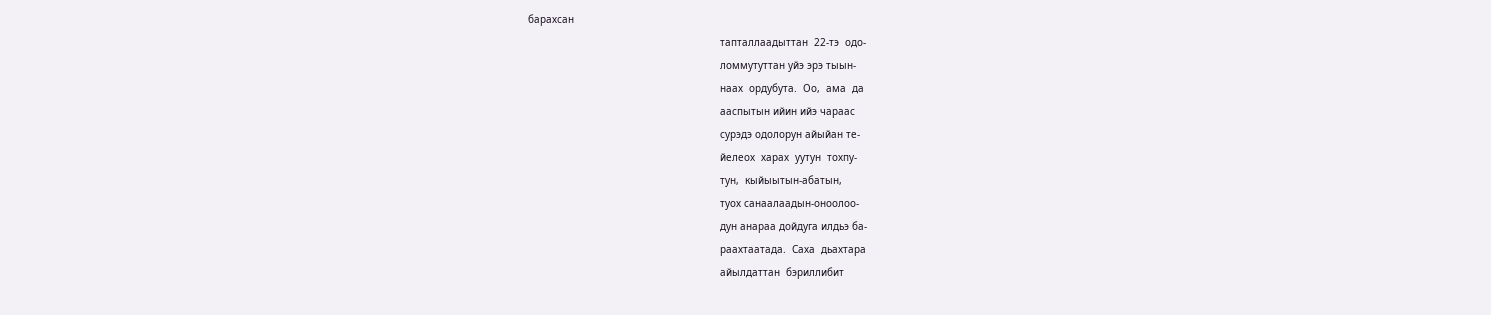барахсан
                                                                тапталлаадыттан  22-тэ  одо-
                                                                ломмутуттан уйэ эрэ тыын-
                                                                наах  ордубута.  Оо,  ама  да
                                                                ааспытын ийин ийэ чараас
                                                                сурэдэ одолорун айыйан те-
                                                                йелеох  харах  уутун  тохпу-
                                                                тун,  кыйыытын-абатын,
                                                                туох санаалаадын-оноолоо-
                                                                дун анараа дойдуга илдьэ ба-
                                                                раахтаатада.  Саха  дьахтара
                                                                айылдаттан  бэриллибит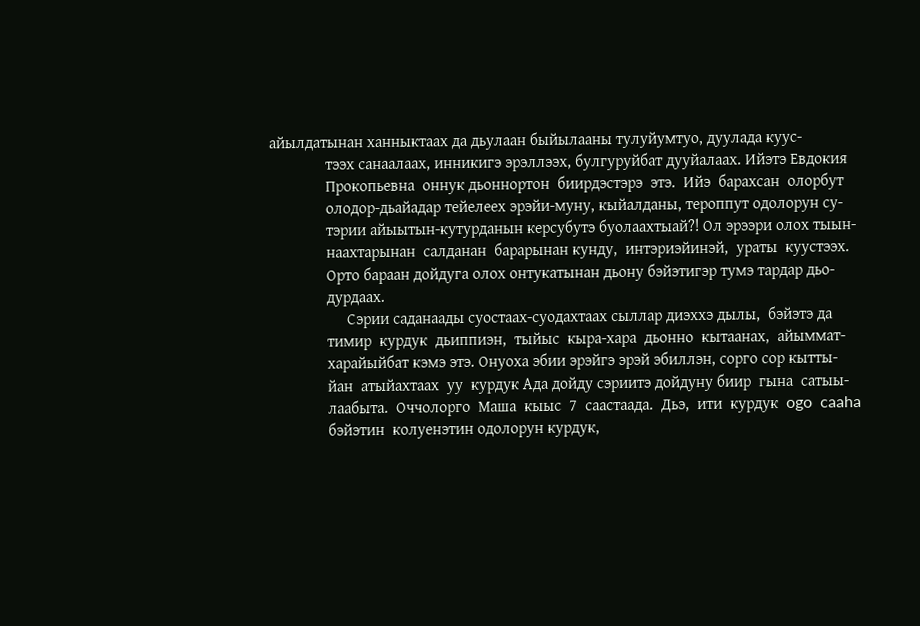айылдатынан ханныктаах да дьулаан быйылааны тулуйумтуо, дуулада куус-
              тээх санаалаах, инникигэ эрэллээх, булгуруйбат дууйалаах. Ийэтэ Евдокия
              Прокопьевна  оннук дьоннортон  биирдэстэрэ  этэ.  Ийэ  барахсан  олорбут
              олодор-дьайадар тейелеех эрэйи-муну, кыйалданы, тероппут одолорун су-
              тэрии айыытын-кутурданын керсубутэ буолаахтыай?! Ол эрээри олох тыын-
              наахтарынан  салданан  барарынан кунду,  интэриэйинэй,  ураты  куустээх.
              Орто бараан дойдуга олох онтукатынан дьону бэйэтигэр тумэ тардар дьо-
              дурдаах.
                   Сэрии саданаады суостаах-суодахтаах сыллар диэххэ дылы,  бэйэтэ да
              тимир  курдук  дьиппиэн,  тыйыс  кыра-хара  дьонно  кытаанах,  айыммат-
              харайыйбат кэмэ этэ. Онуоха эбии эрэйгэ эрэй эбиллэн, сорго сор кытты-
              йан  атыйахтаах  уу  курдук Ада дойду сэриитэ дойдуну биир  гына  сатыы-
              лаабыта.  Оччолорго  Маша  кыыс  7  саастаада.  Дьэ,  ити  курдук  ogo  caaha
              бэйэтин  колуенэтин одолорун курдук,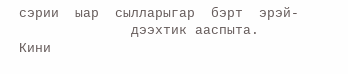сэрии  ыар  сылларыгар  бэрт  эрэй-
              дээхтик ааспыта.  Кини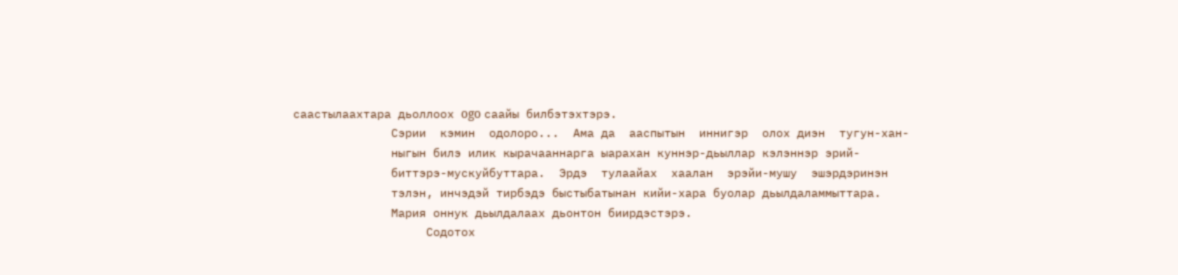саастылаахтара дьоллоох ogo саайы билбэтэхтэрэ.
              Сэрии  кэмин  одолоро...  Ама да  ааспытын  иннигэр  олох диэн  тугун-хан-
              ныгын билэ илик кырачааннарга ыарахан куннэр-дьыллар кэлэннэр эрий-
              биттэрэ-мускуйбуттара.  Эрдэ  тулаайах  хаалан  эрэйи-мушу  эшэрдэринэн
              тэлэн, инчэдэй тирбэдэ быстыбатынан кийи-хара буолар дьылдаламмыттара.
              Мария оннук дьылдалаах дьонтон биирдэстэрэ.
                   Содотох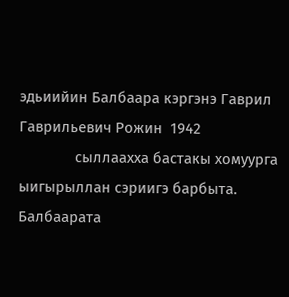эдьиийин Балбаара кэргэнэ Гаврил Гаврильевич Рожин  1942
              сыллаахха бастакы хомуурга ыигырыллан сэриигэ барбыта. Балбаарата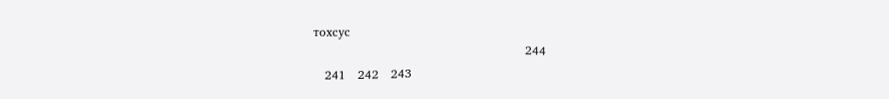тохсус
                                                     244
   241   242   243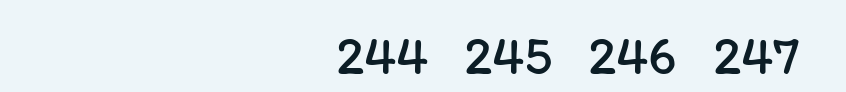244   245   246   247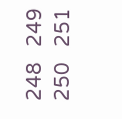248   249   250   251